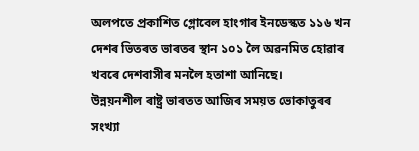অলপতে প্ৰকাশিত গ্লোবেল হাংগাৰ ইনডেস্কত ১১৬ খন দেশৰ ভিতৰত ভাৰতৰ স্থান ১০১ লৈ অৱনমিত হোৱাৰ খবৰে দেশবাসীৰ মনলৈ হতাশা আনিছে।
উন্নয়নশীল ৰাষ্ট্ৰ ভাৰতত আজিৰ সময়ত ভোকাতুৰৰ সংখ্যা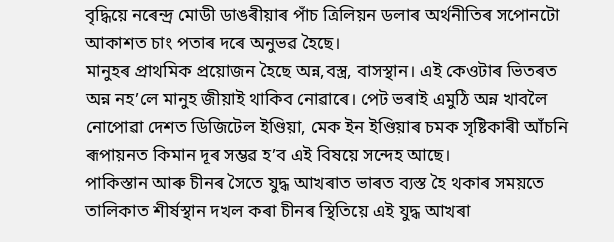বৃদ্ধিয়ে নৰেন্দ্ৰ মোডী ডাঙৰীয়াৰ পাঁচ ত্ৰিলিয়ন ডলাৰ অৰ্থনীতিৰ সপোনটো আকাশত চাং পতাৰ দৰে অনুভৱ হৈছে।
মানুহৰ প্ৰাথমিক প্ৰয়োজন হৈছে অন্ন,বস্ত্ৰ, বাসস্থান। এই কেওটাৰ ভিতৰত অন্ন নহ’লে মানুহ জীয়াই থাকিব নোৱাৰে। পেট ভৰাই এমুঠি অন্ন খাবলৈ নোপোৱা দেশত ডিজিটেল ইণ্ডিয়া, মেক ইন ইণ্ডিয়াৰ চমক সৃষ্টিকাৰী আঁচনি ৰূপায়নত কিমান দূৰ সম্ভৱ হ’ব এই বিষয়ে সন্দেহ আছে।
পাকিস্তান আৰু চীনৰ সৈতে যুদ্ধ আখৰাত ভাৰত ব্যস্ত হৈ থকাৰ সময়তে তালিকাত শীৰ্ষস্থান দখল কৰা চীনৰ স্থিতিয়ে এই যুদ্ধ আখৰা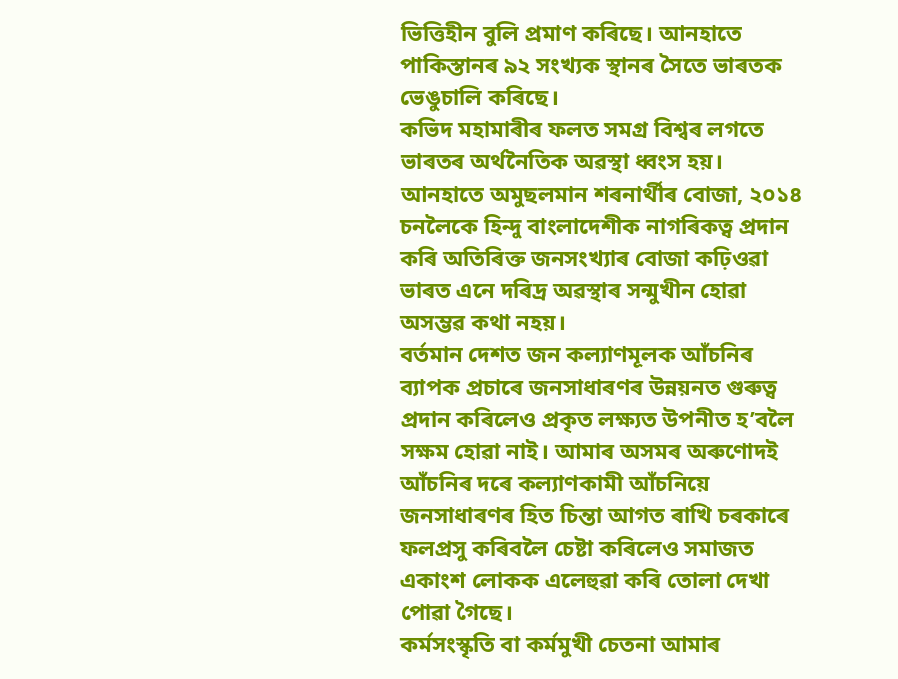ভিত্তিহীন বুলি প্ৰমাণ কৰিছে। আনহাতে পাকিস্তানৰ ৯২ সংখ্যক স্থানৰ সৈতে ভাৰতক ভেঙুচালি কৰিছে।
কভিদ মহামাৰীৰ ফলত সমগ্ৰ বিশ্বৰ লগতে ভাৰতৰ অৰ্থনৈতিক অৱস্থা ধ্বংস হয়। আনহাতে অমুছলমান শৰনাৰ্থীৰ বোজা, ২০১৪ চনলৈকে হিন্দু বাংলাদেশীক নাগৰিকত্ব প্ৰদান কৰি অতিৰিক্ত জনসংখ্যাৰ বোজা কঢ়িওৱা ভাৰত এনে দৰিদ্ৰ অৱস্থাৰ সন্মুখীন হোৱা অসম্ভৱ কথা নহয়।
বৰ্তমান দেশত জন কল্যাণমূলক আঁচনিৰ ব্যাপক প্ৰচাৰে জনসাধাৰণৰ উন্নয়নত গুৰুত্ব প্ৰদান কৰিলেও প্ৰকৃত লক্ষ্যত উপনীত হ’বলৈ সক্ষম হোৱা নাই। আমাৰ অসমৰ অৰুণোদই আঁচনিৰ দৰে কল্যাণকামী আঁচনিয়ে জনসাধাৰণৰ হিত চিন্তা আগত ৰাখি চৰকাৰে ফলপ্ৰসু কৰিবলৈ চেষ্টা কৰিলেও সমাজত একাংশ লোকক এলেহুৱা কৰি তোলা দেখা পোৱা গৈছে।
কৰ্মসংস্কৃতি বা কৰ্মমুখী চেতনা আমাৰ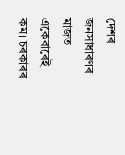দেশৰ জনসাধাৰণৰ মাজত একেবাৰেই কম। চৰকাৰৰ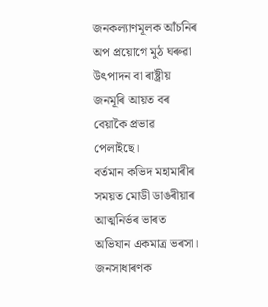জনকল্যাণমূলক আঁচনিৰ অপ প্ৰয়োগে মুঠ ঘৰুৱা উৎপাদন বা ৰাষ্ট্ৰীয় জনমূৰি আয়ত বৰ বেয়াকৈ প্ৰভাৱ পেলাইছে।
বৰ্তমান কভিদ মহামাৰীৰ সময়ত মোডী ডাঙৰীয়াৰ আত্মনিৰ্ভৰ ভাৰত অভিযান একমাত্ৰ ভৰসা। জনসাধাৰণক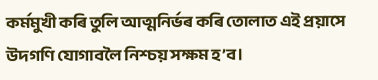কৰ্মমুখী কৰি তুলি আত্মনিৰ্ভৰ কৰি তোলাত এই প্ৰয়াসে উদগণি যোগাবলৈ নিশ্চয় সক্ষম হ’ব।